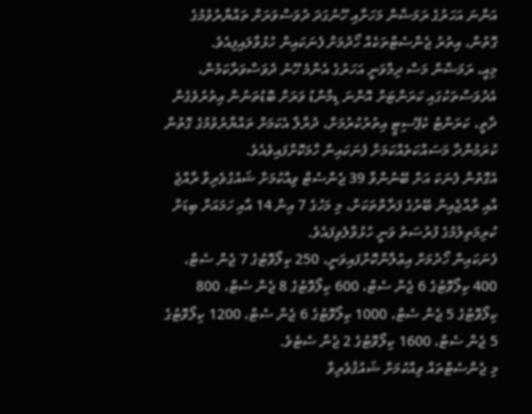އަންނަ އަހަރުގެ ރަމަޟާން މަހަށާއި ހޫނުގަދަ ދުވަސްވަރަށް ތައްޔާރުވުމުގެ ގޮތުން، އިތުރު ޖެންސެޓްތަކެއް ހޯދުމަށް ފެނަކައިން ހުޅުވާލައިފިއެވެ.
މިއީ، ރަމަޟާން މަސް ދިމާވަނީ އަހަރުގެ އެންމެ ހޫނު ދުވަސްވަރާކަމުން، އެދުވަސްތަކުގައި ކަރަންޓަށް އޮންނަ ޑިމާންޑު ވަރަށް ބޮޑުތަނުން އިތުރުވެގެން ދާތީ، ކަރަންޓު ކެޕޭސިޓީ އިތުރުކުރުމަށް، ދުރާލާ އެކަމަށް ތައްޔާރުވުމުގެ ގޮތުން ކުރަމުންދާ މަސައްކަތެއްކަމަށް ފެނަކައިން ހާމަކޮށްފައިވެއެވެ.
އެގޮތުން ފެނަކަ އަށް ބޭނުންވާ 39 ޖެންސެޓް ވިއްކުމަށް ޝައުގުވެރިވާ ރާއްޖެ އާއި ރާއްޖެއިން ބޭރުގެ ފަރާތްތަކަށް، މި މަހުގެ 7 އިން 14 އާއި ހަމައަށް ބިޑަށް ކުރިމަތިލުމުގެ ފުރުސަތު ވަނީ ހުޅުވާލެވިފައެވެ.
ފެނަކައިން ހޯދުމަށް އިޢުލާންކޮށްފައިވަނީ، 250 ކިލޯވޮޓުގެ 7 ޖެން ސެޓް، 400 ކިލޯވޮޓުގެ 6 ޖެން ސެޓް، 600 ކިލޯވޮޓުގެ 8 ޖެން ސެޓް، 800 ކިލޯވޮޓުގެ 5 ޖެން ސެޓް، 1000 ކިލޯވޮޓުގެ 6 ޖެން ސެޓް، 1200 ކިލޯވޮޓުގެ 5 ޖެން ސެޓް، 1600 ކިލޯވޮޓުގެ 2 ޖެން ސެޓެވެ.
މި ޖެންސެޓްތައް ވިއްކުމަށް ޝައުޤުވެރިވާ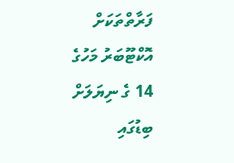ފަރާތްތަކަށް އޮކްޓޫބަރު މަހުގެ 14 ގެ ނިޔަލަށް ބިޑުގައި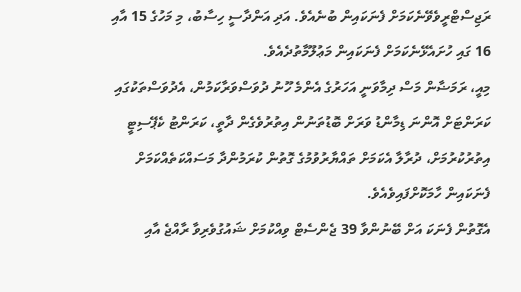ރަޖިސްޓްރީވެވޭނެކަމަށް ފެނަކައިން ބުނެއެވެ. އަދި އަންދާސީ ހިސާބު، މި މަހުގެ 15 އާއި 16 ގައި ހުށައެޅޭނެކަމަށް ފެނަކައިން މަޢުލޫމާތުދެއެވެ.
މިއީ، ރަމަޟާން މަސް ދިމާވަނީ އަހަރުގެ އެންމެ ހޫނު ދުވަސްވަރާކަމުން، އެދުވަސްތަކުގައި ކަރަންޓަށް އޮންނަ ޑިމާންޑު ވަރަށް ބޮޑުތަނުން އިތުރުވެގެން ދާތީ، ކަރަންޓު ކެޕޭސިޓީ އިތުރުކުރުމަށް، ދުރާލާ އެކަމަށް ތައްޔާރުވުމުގެ ގޮތުން ކުރަމުންދާ މަސައްކަތެއްކަމަށް ފެނަކައިން ހާމަކޮށްފައިވެއެވެ.
އެގޮތުން ފެނަކަ އަށް ބޭނުންވާ 39 ޖެންސެޓް ވިއްކުމަށް ޝައުގުވެރިވާ ރާއްޖެ އާއި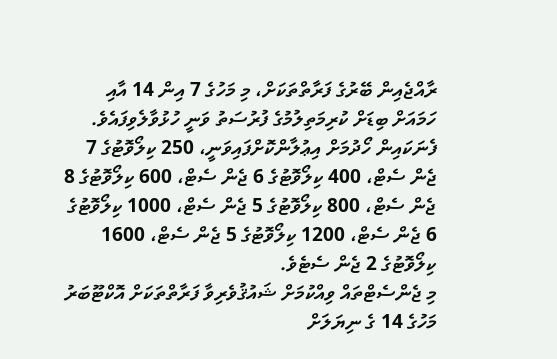ރާއްޖެއިން ބޭރުގެ ފަރާތްތަކަށް، މި މަހުގެ 7 އިން 14 އާއި ހަމައަށް ބިޑަށް ކުރިމަތިލުމުގެ ފުރުސަތު ވަނީ ހުޅުވާލެވިފައެވެ.
ފެނަކައިން ހޯދުމަށް އިޢުލާންކޮށްފައިވަނީ، 250 ކިލޯވޮޓުގެ 7 ޖެން ސެޓް، 400 ކިލޯވޮޓުގެ 6 ޖެން ސެޓް، 600 ކިލޯވޮޓުގެ 8 ޖެން ސެޓް، 800 ކިލޯވޮޓުގެ 5 ޖެން ސެޓް، 1000 ކިލޯވޮޓުގެ 6 ޖެން ސެޓް، 1200 ކިލޯވޮޓުގެ 5 ޖެން ސެޓް، 1600 ކިލޯވޮޓުގެ 2 ޖެން ސެޓެވެ.
މި ޖެންސެޓްތައް ވިއްކުމަށް ޝައުޤުވެރިވާ ފަރާތްތަކަށް އޮކްޓޫބަރު މަހުގެ 14 ގެ ނިޔަލަށް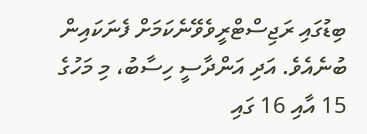ބިޑުގައި ރަޖިސްޓްރީވެވޭނެކަމަށް ފެނަކައިން ބުނެއެވެ. އަދި އަންދާސީ ހިސާބު، މި މަހުގެ 15 އާއި 16 ގައި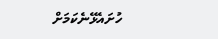ހުށައެޅޭނެކަމަށް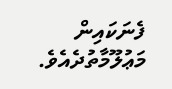ފެނަކައިން މަޢުލޫމާތުދެއެވެ.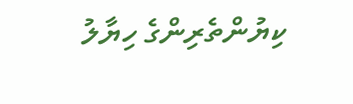ކިޔުންތެރިންގެ ހިޔާލު